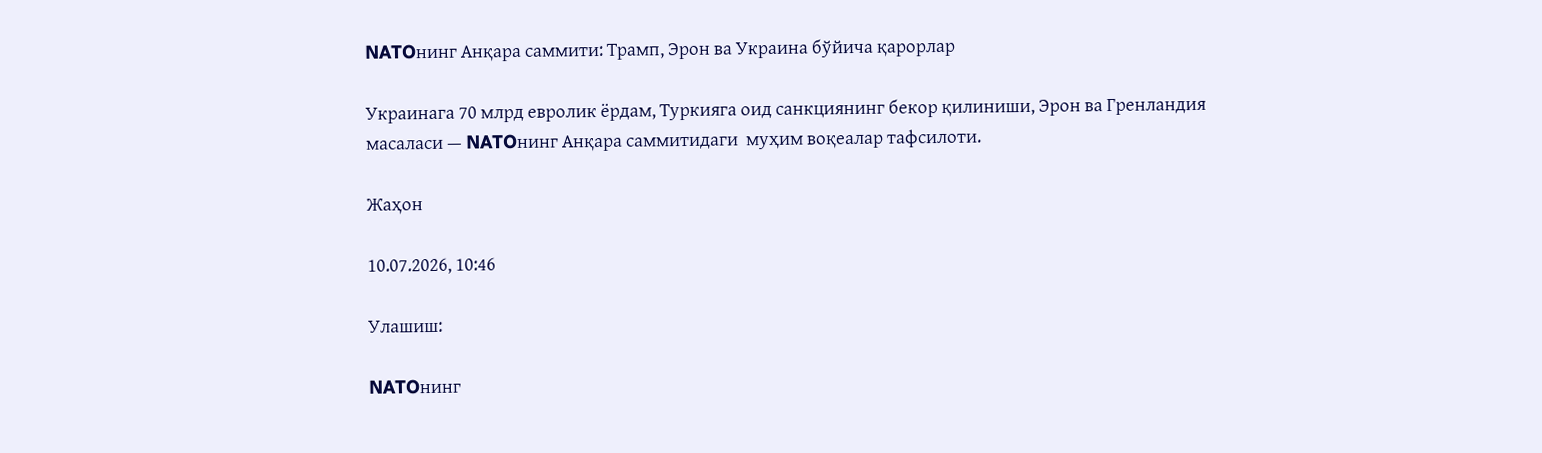NATOнинг Анқара саммити: Трамп, Эрон ва Украина бўйича қарорлар

Украинага 70 млрд евролик ёрдам, Туркияга оид санкциянинг бекор қилиниши, Эрон ва Гренландия масаласи — NATOнинг Анқара саммитидаги  муҳим воқеалар тафсилоти.

Жаҳон

10.07.2026, 10:46

Улашиш:

NATOнинг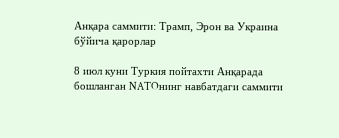Анқара саммити: Трамп, Эрон ва Украина бўйича қарорлар

8 июл куни Туркия пойтахти Анқарада бошланган NATOнинг навбатдаги саммити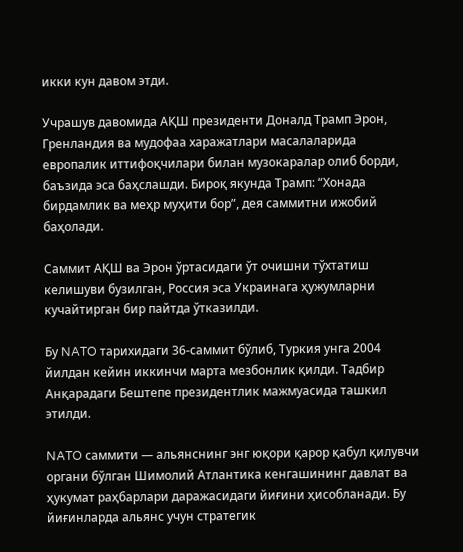икки кун давом этди.

Учрашув давомида АҚШ президенти Доналд Трамп Эрон, Гренландия ва мудофаа харажатлари масалаларида европалик иттифоқчилари билан музокаралар олиб борди, баъзида эса баҳслашди. Бироқ якунда Трамп: “Хонада бирдамлик ва меҳр муҳити бор”, дея саммитни ижобий баҳолади.

Саммит АҚШ ва Эрон ўртасидаги ўт очишни тўхтатиш келишуви бузилган, Россия эса Украинага ҳужумларни кучайтирган бир пайтда ўтказилди.

Бу NATO тарихидаги 36-саммит бўлиб, Туркия унга 2004 йилдан кейин иккинчи марта мезбонлик қилди. Тадбир Анқарадаги Бештепе президентлик мажмуасида ташкил этилди.

NATO саммити — альянснинг энг юқори қарор қабул қилувчи органи бўлган Шимолий Атлантика кенгашининг давлат ва ҳукумат раҳбарлари даражасидаги йиғини ҳисобланади. Бу йиғинларда альянс учун стратегик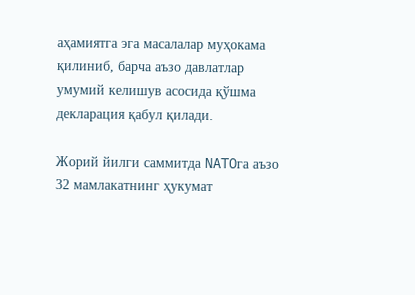аҳамиятга эга масалалар муҳокама қилиниб, барча аъзо давлатлар умумий келишув асосида қўшма декларация қабул қилади.

Жорий йилги саммитда NATOга аъзо 32 мамлакатнинг ҳукумат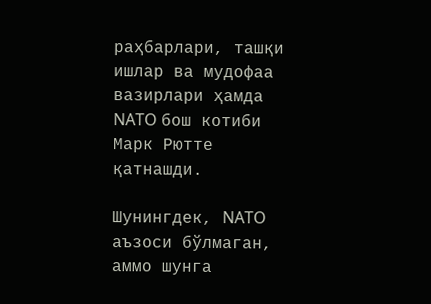раҳбарлари, ташқи ишлар ва мудофаа вазирлари ҳамда NATO бош котиби Марк Рютте қатнашди.

Шунингдек, NATO аъзоси бўлмаган, аммо шунга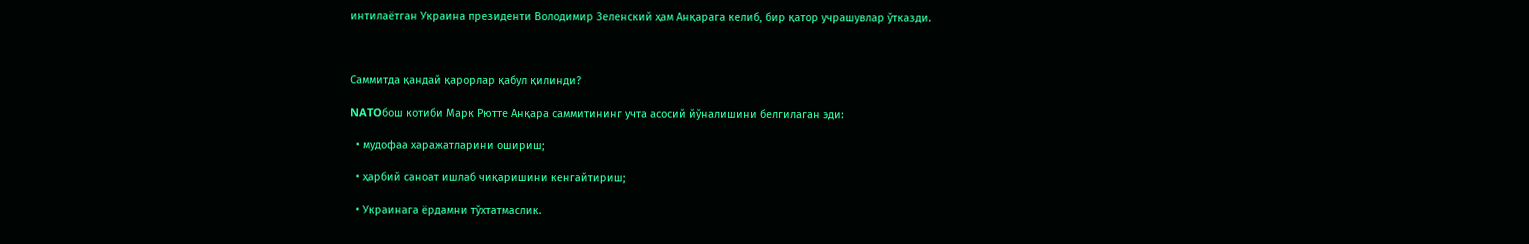интилаётган Украина президенти Володимир Зеленский ҳам Анқарага келиб, бир қатор учрашувлар ўтказди.



Саммитда қандай қарорлар қабул қилинди?

NATOбош котиби Марк Рютте Анқара саммитининг учта асосий йўналишини белгилаган эди:

  • мудофаа харажатларини ошириш;

  • ҳарбий саноат ишлаб чиқаришини кенгайтириш;

  • Украинага ёрдамни тўхтатмаслик.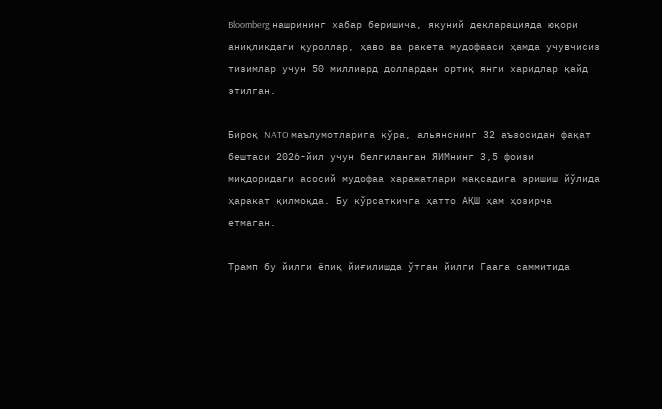Bloomberg нашрининг хабар беришича, якуний декларацияда юқори аниқликдаги қуроллар, ҳаво ва ракета мудофааси ҳамда учувчисиз тизимлар учун 50 миллиард доллардан ортиқ янги харидлар қайд этилган.

Бироқ NATO маълумотларига кўра, альянснинг 32 аъзосидан фақат бештаси 2026-йил учун белгиланган ЯИМнинг 3,5 фоизи миқдоридаги асосий мудофаа харажатлари мақсадига эришиш йўлида ҳаракат қилмоқда. Бу кўрсаткичга ҳатто АҚШ ҳам ҳозирча етмаган.

Трамп бу йилги ёпиқ йиғилишда ўтган йилги Гаага саммитида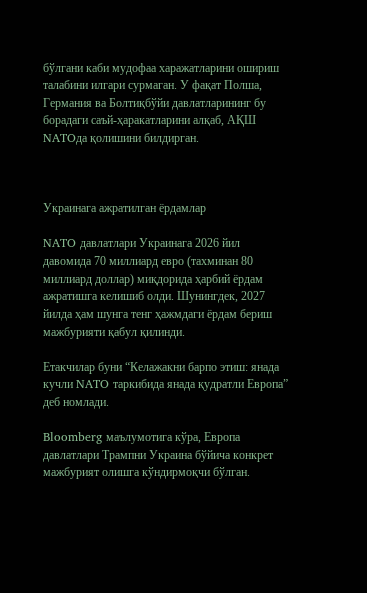бўлгани каби мудофаа харажатларини ошириш талабини илгари сурмаган. У фақат Полша, Германия ва Болтиқбўйи давлатларининг бу борадаги саъй-ҳаракатларини алқаб, АҚШ NATOда қолишини билдирган.



Украинага ажратилган ёрдамлар

NATO давлатлари Украинага 2026 йил давомида 70 миллиард евро (тахминан 80 миллиард доллар) миқдорида ҳарбий ёрдам ажратишга келишиб олди. Шунингдек, 2027 йилда ҳам шунга тенг ҳажмдаги ёрдам бериш мажбурияти қабул қилинди.

Етакчилар буни “Келажакни барпо этиш: янада кучли NATO таркибида янада қудратли Европа” деб номлади.

Bloomberg маълумотига кўра, Европа давлатлари Трампни Украина бўйича конкрет мажбурият олишга кўндирмоқчи бўлган.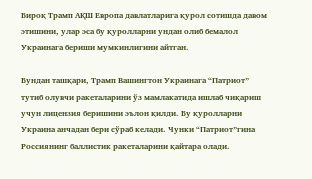Бироқ Трамп АҚШ Европа давлатларига қурол сотишда давом этишини, улар эса бу қуролларни ундан олиб бемалол Украинага бериши мумкинлигини айтган.

Бундан ташқари, Трамп Вашингтон Украинага “Патриот” тутиб олувчи ракеталарини ўз мамлакатида ишлаб чиқариш учун лицензия беришини эълон қилди. Бу қуролларни Украина анчадан бери сўраб келади. Чунки “Патриот”гина Россиянинг баллистик ракеталарини қайтара олади.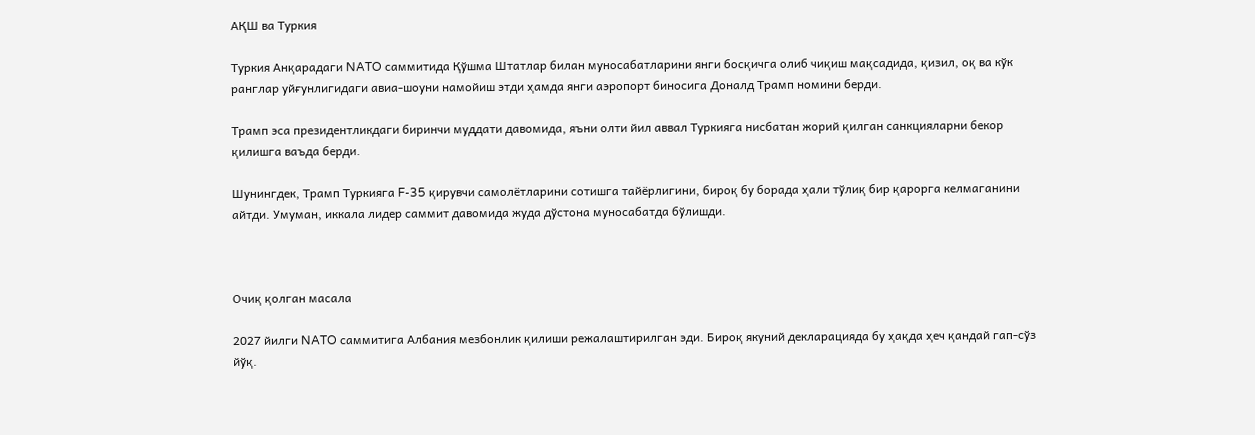АҚШ ва Туркия

Туркия Анқарадаги NATO саммитида Қўшма Штатлар билан муносабатларини янги босқичга олиб чиқиш мақсадида, қизил, оқ ва кўк ранглар уйғунлигидаги авиа-шоуни намойиш этди ҳамда янги аэропорт биносига Доналд Трамп номини берди.

Трамп эса президентликдаги биринчи муддати давомида, яъни олти йил аввал Туркияга нисбатан жорий қилган санкцияларни бекор қилишга ваъда берди.

Шунингдек, Трамп Туркияга F-35 қирувчи самолётларини сотишга тайёрлигини, бироқ бу борада ҳали тўлиқ бир қарорга келмаганини айтди. Умуман, иккала лидер саммит давомида жуда дўстона муносабатда бўлишди.



Очиқ қолган масала

2027 йилги NATO саммитига Албания мезбонлик қилиши режалаштирилган эди. Бироқ якуний декларацияда бу ҳақда ҳеч қандай гап-сўз йўқ.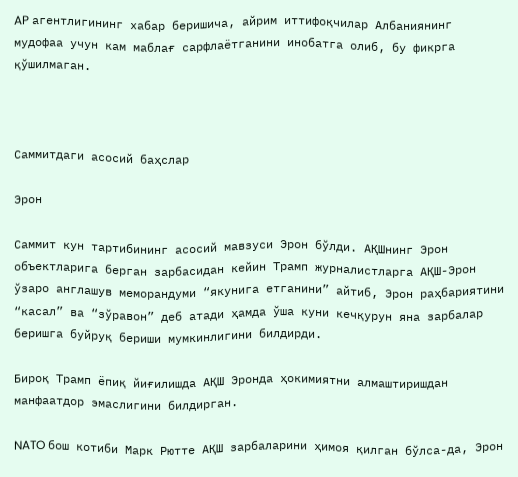AP агентлигининг хабар беришича, айрим иттифоқчилар Албаниянинг мудофаа учун кам маблағ сарфлаётганини инобатга олиб, бу фикрга қўшилмаган.



Саммитдаги асосий баҳслар

Эрон

Саммит кун тартибининг асосий мавзуси Эрон бўлди. АҚШнинг Эрон объектларига берган зарбасидан кейин Трамп журналистларга АҚШ-Эрон ўзаро англашув меморандуми “якунига етганини” айтиб, Эрон раҳбариятини “касал” ва “зўравон” деб атади ҳамда ўша куни кечқурун яна зарбалар беришга буйруқ бериши мумкинлигини билдирди.

Бироқ Трамп ёпиқ йиғилишда АҚШ Эронда ҳокимиятни алмаштиришдан манфаатдор эмаслигини билдирган.

NATO бош котиби Марк Рютте АҚШ зарбаларини ҳимоя қилган бўлса-да, Эрон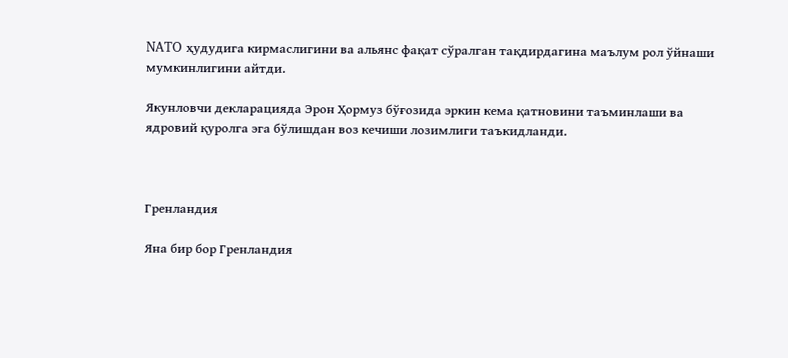NATO ҳудудига кирмаслигини ва альянс фақат сўралган тақдирдагина маълум рол ўйнаши мумкинлигини айтди.

Якунловчи декларацияда Эрон Ҳормуз бўғозида эркин кема қатновини таъминлаши ва ядровий қуролга эга бўлишдан воз кечиши лозимлиги таъкидланди.



Гренландия

Яна бир бор Гренландия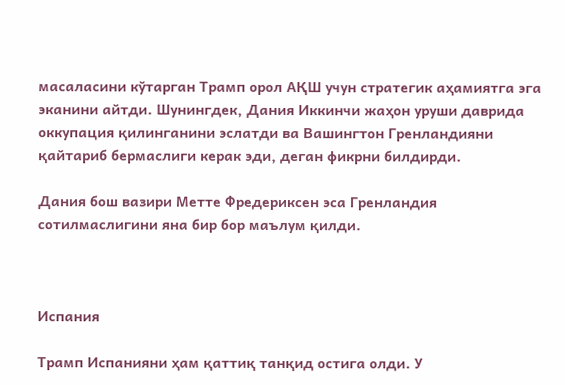масаласини кўтарган Трамп орол АҚШ учун стратегик аҳамиятга эга эканини айтди. Шунингдек, Дания Иккинчи жаҳон уруши даврида оккупация қилинганини эслатди ва Вашингтон Гренландияни қайтариб бермаслиги керак эди, деган фикрни билдирди.

Дания бош вазири Метте Фредериксен эса Гренландия сотилмаслигини яна бир бор маълум қилди.



Испания

Трамп Испанияни ҳам қаттиқ танқид остига олди. У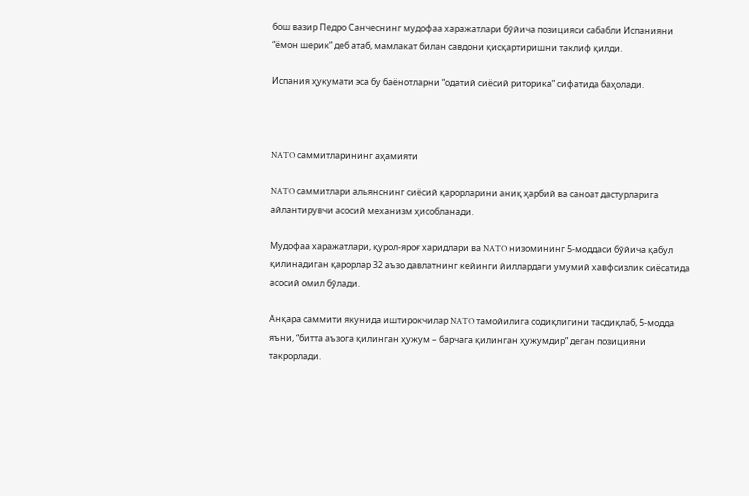бош вазир Педро Санчеснинг мудофаа харажатлари бўйича позицияси сабабли Испанияни “ёмон шерик” деб атаб, мамлакат билан савдони қисқартиришни таклиф қилди.

Испания ҳукумати эса бу баёнотларни “одатий сиёсий риторика” сифатида баҳолади.



NATO саммитларининг аҳамияти

NATO саммитлари альянснинг сиёсий қарорларини аниқ ҳарбий ва саноат дастурларига айлантирувчи асосий механизм ҳисобланади.

Мудофаа харажатлари, қурол-яроғ харидлари ва NATO низомининг 5-моддаси бўйича қабул қилинадиган қарорлар 32 аъзо давлатнинг кейинги йиллардаги умумий хавфсизлик сиёсатида асосий омил бўлади.

Анқара саммити якунида иштирокчилар NATO тамойилига содиқлигини тасдиқлаб, 5-модда яъни, “битта аъзога қилинган ҳужум – барчага қилинган ҳужумдир” деган позицияни такрорлади.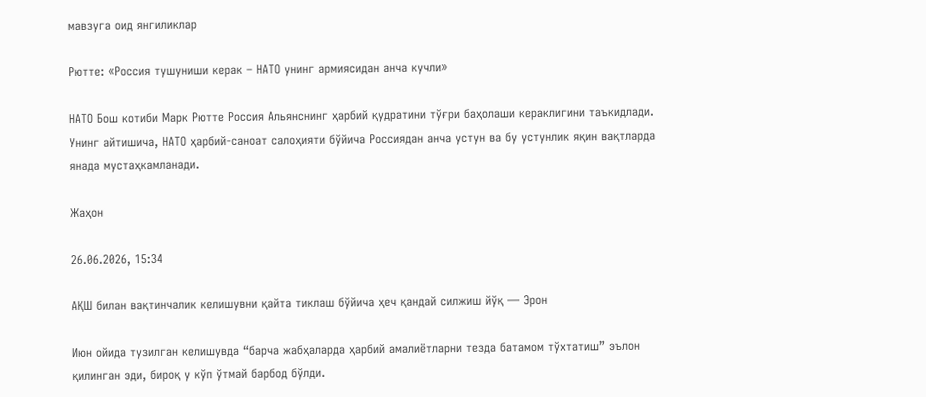мавзуга оид янгиликлар

Рютте: «Россия тушуниши керак – НАТО унинг армиясидан анча кучли»

НАТО Бош котиби Марк Рютте Россия Альянснинг ҳарбий қудратини тўғри баҳолаши кераклигини таъкидлади. Унинг айтишича, НАТО ҳарбий-саноат салоҳияти бўйича Россиядан анча устун ва бу устунлик яқин вақтларда янада мустаҳкамланади.

Жаҳон

26.06.2026, 15:34

АҚШ билан вақтинчалик келишувни қайта тиклаш бўйича ҳеч қандай силжиш йўқ — Эрон

Июн ойида тузилган келишувда “барча жабҳаларда ҳарбий амалиётларни тезда батамом тўхтатиш” эълон қилинган эди, бироқ у кўп ўтмай барбод бўлди.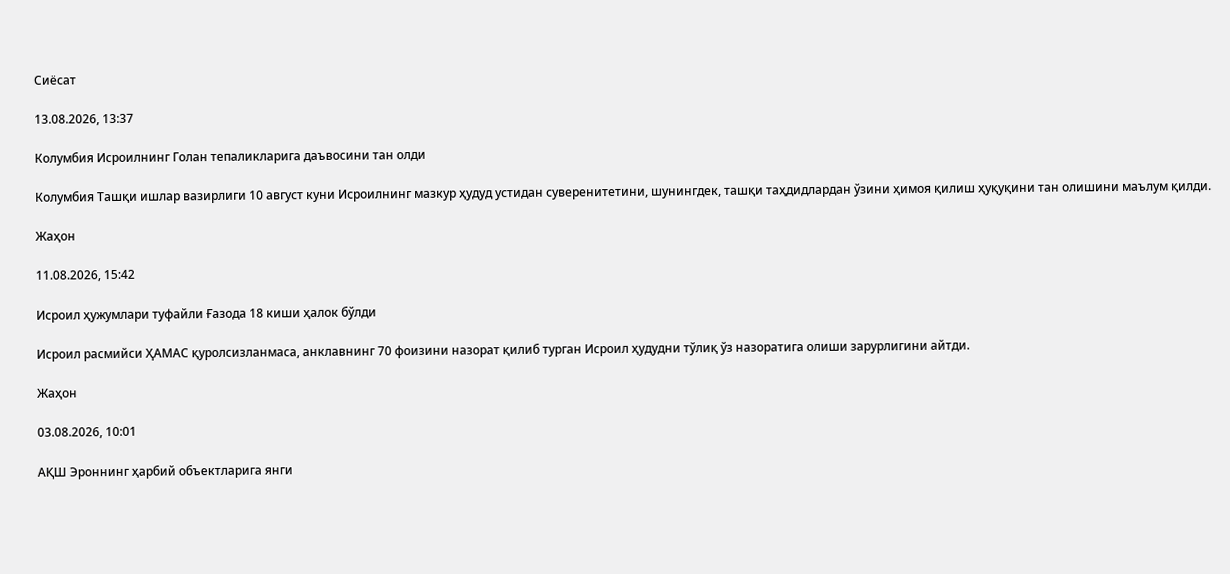Сиёсат

13.08.2026, 13:37

Колумбия Исроилнинг Голан тепаликларига даъвосини тан олди

Колумбия Ташқи ишлар вазирлиги 10 август куни Исроилнинг мазкур ҳудуд устидан суверенитетини, шунингдек, ташқи таҳдидлардан ўзини ҳимоя қилиш ҳуқуқини тан олишини маълум қилди.

Жаҳон

11.08.2026, 15:42

Исроил ҳужумлари туфайли Ғазода 18 киши ҳалок бўлди

Исроил расмийси ҲАМАС қуролсизланмаса, анклавнинг 70 фоизини назорат қилиб турган Исроил ҳудудни тўлиқ ўз назоратига олиши зарурлигини айтди.

Жаҳон

03.08.2026, 10:01

АҚШ Эроннинг ҳарбий объектларига янги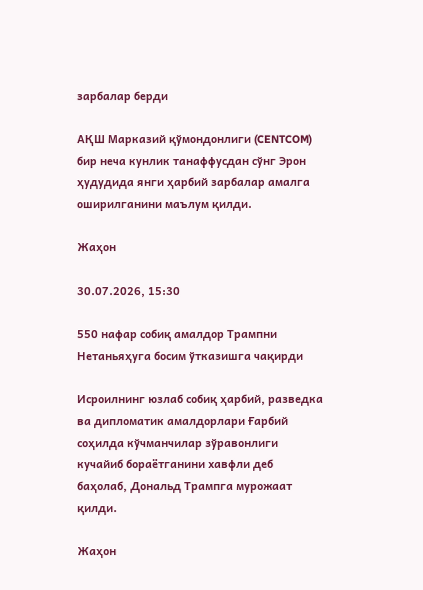зарбалар берди

АҚШ Марказий қўмондонлиги (CENTCOM) бир неча кунлик танаффусдан сўнг Эрон ҳудудида янги ҳарбий зарбалар амалга оширилганини маълум қилди.

Жаҳон

30.07.2026, 15:30

550 нафар собиқ амалдор Трампни Нетаньяҳуга босим ўтказишга чақирди

Исроилнинг юзлаб собиқ ҳарбий, разведка ва дипломатик амалдорлари Ғарбий соҳилда кўчманчилар зўравонлиги кучайиб бораётганини хавфли деб баҳолаб, Дональд Трампга мурожаат қилди.

Жаҳон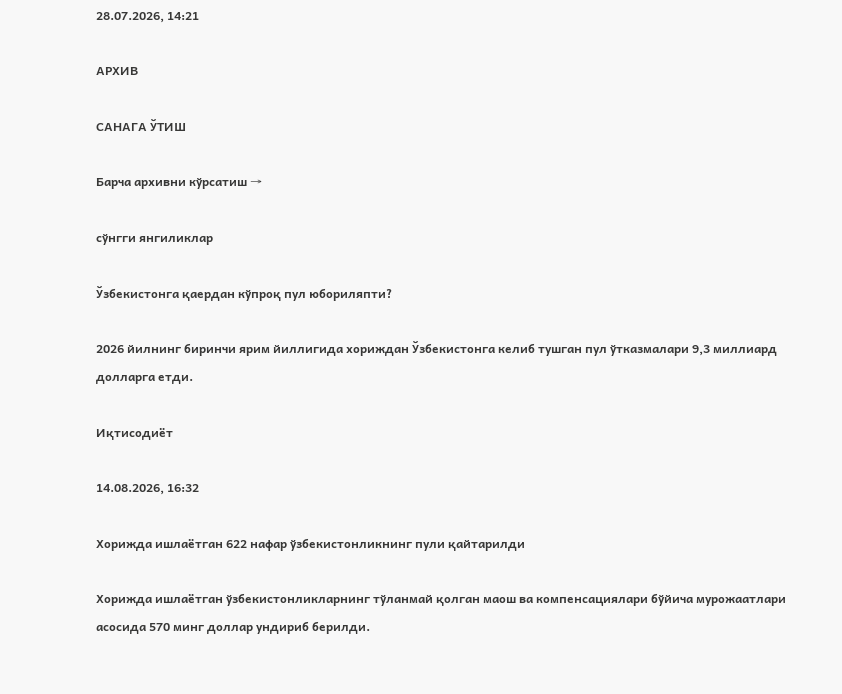28.07.2026, 14:21

АРХИВ

САНАГА ЎТИШ

Барча архивни кўрсатиш →

сўнгги янгиликлар

Ўзбекистонга қаердан кўпроқ пул юбориляпти?

2026 йилнинг биринчи ярим йиллигида хориждан Ўзбекистонга келиб тушган пул ўтказмалари 9,3 миллиард долларга етди.

Иқтисодиёт

14.08.2026, 16:32

Хорижда ишлаётган 622 нафар ўзбекистонликнинг пули қайтарилди

Хорижда ишлаётган ўзбекистонликларнинг тўланмай қолган маош ва компенсациялари бўйича мурожаатлари асосида 570 минг доллар ундириб берилди.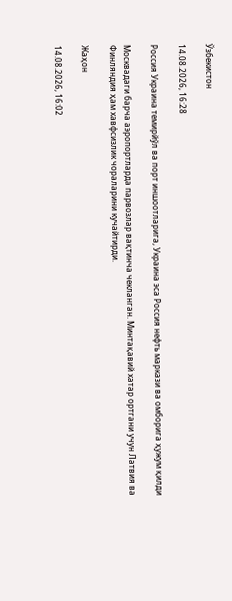Ўзбекистон

14.08.2026, 16:28

Россия Украина темирйўл ва порт иншоотларига, Украина эса Россия нефть маркази ва омборига ҳужум қилди

Москвадаги барча аэропортларда парвозлар вақтинча чекланган. Минтақавий хатар ортгани учун Латвия ва Финляндия ҳам хавфсизлик чораларини кучайтирди.

Жаҳон

14.08.2026, 16:02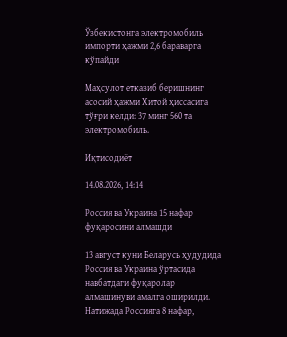Ўзбекистонга электромобиль импорти ҳажми 2,6 бараварга кўпайди

Маҳсулот етказиб беришнинг асосий ҳажми Хитой ҳиссасига тўғри келди: 37 минг 560 та электромобиль.

Иқтисодиёт

14.08.2026, 14:14

Россия ва Украина 15 нафар фуқаросини алмашди

13 август куни Беларусь ҳудудида Россия ва Украина ўртасида навбатдаги фуқаролар алмашинуви амалга оширилди. Натижада Россияга 8 нафар,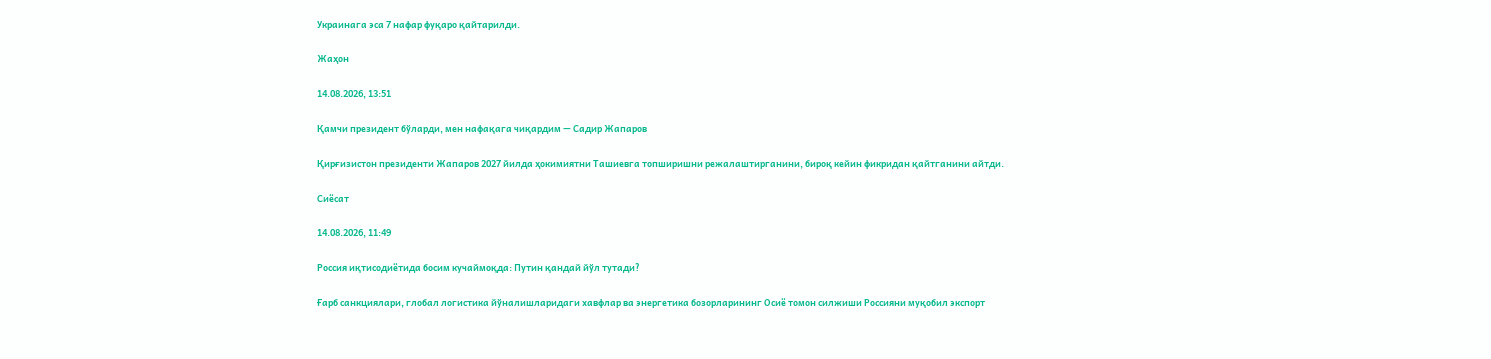Украинага эса 7 нафар фуқаро қайтарилди.

Жаҳон

14.08.2026, 13:51

Қамчи президент бўларди, мен нафақага чиқардим — Садир Жапаров

Қирғизистон президенти Жапаров 2027 йилда ҳокимиятни Ташиевга топширишни режалаштирганини, бироқ кейин фикридан қайтганини айтди.

Сиёсат

14.08.2026, 11:49

Россия иқтисодиётида босим кучаймоқда: Путин қандай йўл тутади?

Ғарб санкциялари, глобал логистика йўналишларидаги хавфлар ва энергетика бозорларининг Осиё томон силжиши Россияни муқобил экспорт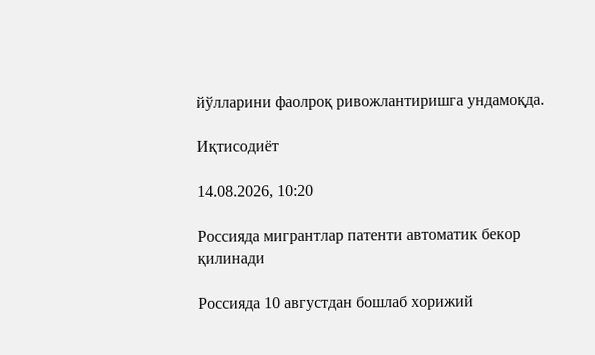йўлларини фаолроқ ривожлантиришга ундамоқда.

Иқтисодиёт

14.08.2026, 10:20

Россияда мигрантлар патенти автоматик бекор қилинади

Россияда 10 августдан бошлаб хорижий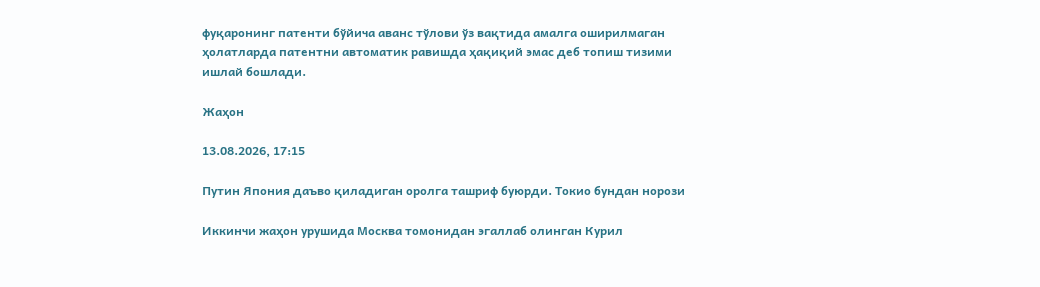фуқаронинг патенти бўйича аванс тўлови ўз вақтида амалга оширилмаган ҳолатларда патентни автоматик равишда ҳақиқий эмас деб топиш тизими ишлай бошлади.

Жаҳон

13.08.2026, 17:15

Путин Япония даъво қиладиган оролга ташриф буюрди. Токио бундан норози

Иккинчи жаҳон урушида Москва томонидан эгаллаб олинган Курил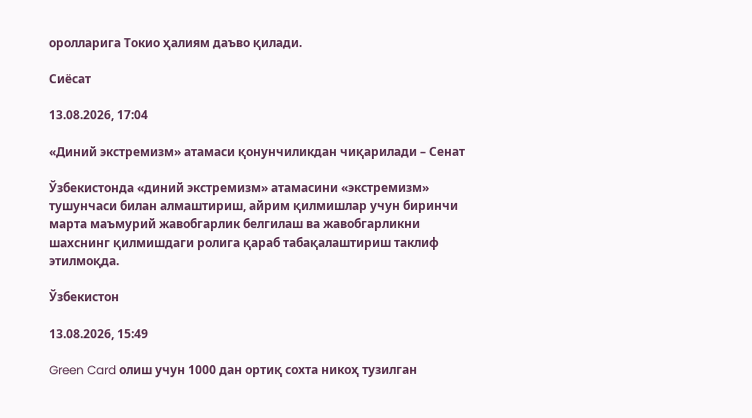оролларига Токио ҳалиям даъво қилади.

Сиёсат

13.08.2026, 17:04

«Диний экстремизм» атамаси қонунчиликдан чиқарилади – Сенат

Ўзбекистонда «диний экстремизм» атамасини «экстремизм» тушунчаси билан алмаштириш, айрим қилмишлар учун биринчи марта маъмурий жавобгарлик белгилаш ва жавобгарликни шахснинг қилмишдаги ролига қараб табақалаштириш таклиф этилмоқда.

Ўзбекистон

13.08.2026, 15:49

Green Card олиш учун 1000 дан ортиқ сохта никоҳ тузилган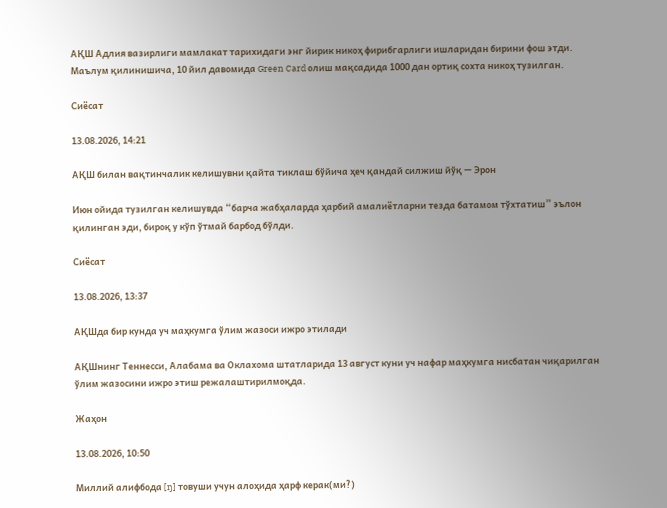АҚШ Адлия вазирлиги мамлакат тарихидаги энг йирик никоҳ фирибгарлиги ишларидан бирини фош этди. Маълум қилинишича, 10 йил давомида Green Card олиш мақсадида 1000 дан ортиқ сохта никоҳ тузилган.

Сиёсат

13.08.2026, 14:21

АҚШ билан вақтинчалик келишувни қайта тиклаш бўйича ҳеч қандай силжиш йўқ — Эрон

Июн ойида тузилган келишувда “барча жабҳаларда ҳарбий амалиётларни тезда батамом тўхтатиш” эълон қилинган эди, бироқ у кўп ўтмай барбод бўлди.

Сиёсат

13.08.2026, 13:37

АҚШда бир кунда уч маҳкумга ўлим жазоси ижро этилади

АҚШнинг Теннесси, Алабама ва Оклахома штатларида 13 август куни уч нафар маҳкумга нисбатан чиқарилган ўлим жазосини ижро этиш режалаштирилмоқда.

Жаҳон

13.08.2026, 10:50

Миллий алифбода [ŋ] товуши учун алоҳида ҳарф керак(ми?)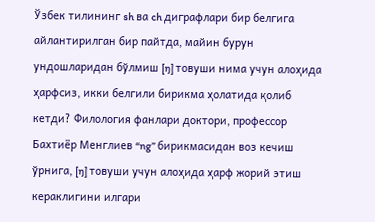Ўзбек тилининг sh ва ch диграфлари бир белгига айлантирилган бир пайтда, майин бурун ундошларидан бўлмиш [ŋ] товуши нима учун алоҳида ҳарфсиз, икки белгили бирикма ҳолатида қолиб кетди? Филология фанлари доктори, профессор Бахтиёр Менглиев “ng” бирикмасидан воз кечиш ўрнига, [ŋ] товуши учун алоҳида ҳарф жорий этиш кераклигини илгари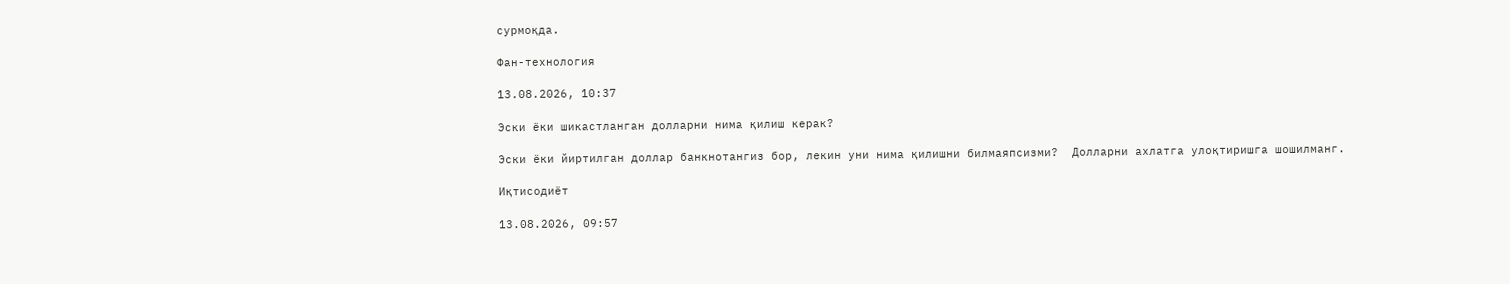сурмоқда.

Фан-технология

13.08.2026, 10:37

Эски ёки шикастланган долларни нима қилиш керак?

Эски ёки йиртилган доллар банкнотангиз бор, лекин уни нима қилишни билмаяпсизми?  Долларни ахлатга улоқтиришга шошилманг.

Иқтисодиёт

13.08.2026, 09:57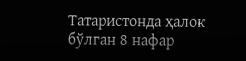Татаристонда ҳалок бўлган 8 нафар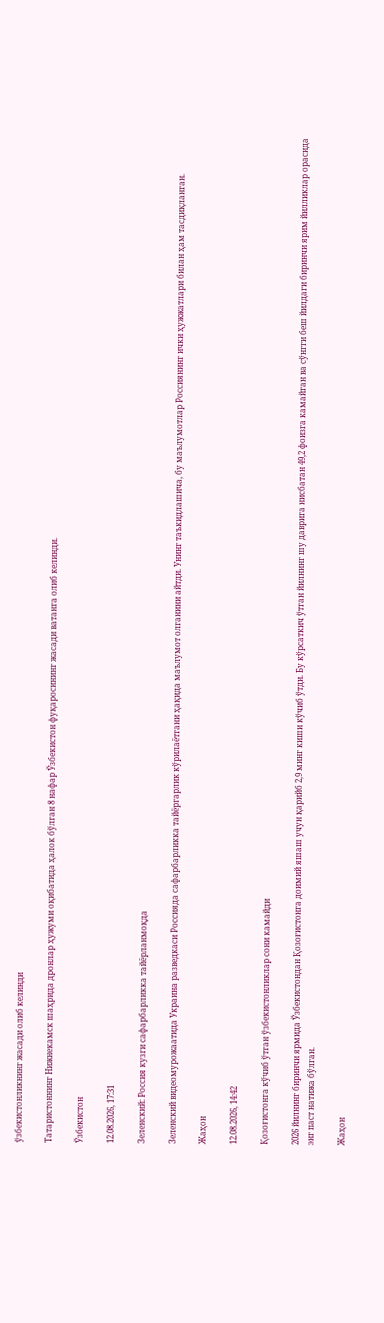ўзбекистонликнинг жасади олиб келинди

Татаристоннинг Нижнекамск шаҳрида дронлар ҳужуми оқибатида ҳалок бўлган 8 нафар Ўзбекистон фуқаросининг жасади ватанга олиб келинди.

Ўзбекистон

12.08.2026, 17:31

Зеленский: Россия кузги сафарбарликка тайёрланмоқда

Зеленский видеомурожаатида Украина разведкаси Россияда сафарбарликка тайёргарлик кўрилаётгани ҳақида маълумот олганини айтди. Унинг таъкидлашича, бу маълумотлар Россиянинг ички ҳужжатлари билан ҳам тасдиқланган.

Жаҳон

12.08.2026, 14:42

Қозоғистонга кўчиб ўтган ўзбекистонликлар сони камайди

2026 йилнинг биринчи ярмида Ўзбекистондан Қозоғистонга доимий яшаш учун қарийб 2,9 минг киши кўчиб ўтди. Бу кўрсаткич ўтган йилнинг шу даврига нисбатан 49,2 фоизга камайган ва сўнгги беш йилдаги биринчи ярим йилликлар орасида энг паст натижа бўлган.

Жаҳон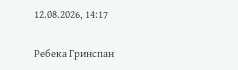12.08.2026, 14:17

Ребека Гринспан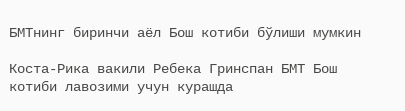БМТнинг биринчи аёл Бош котиби бўлиши мумкин

Коста-Рика вакили Ребека Гринспан БМТ Бош котиби лавозими учун курашда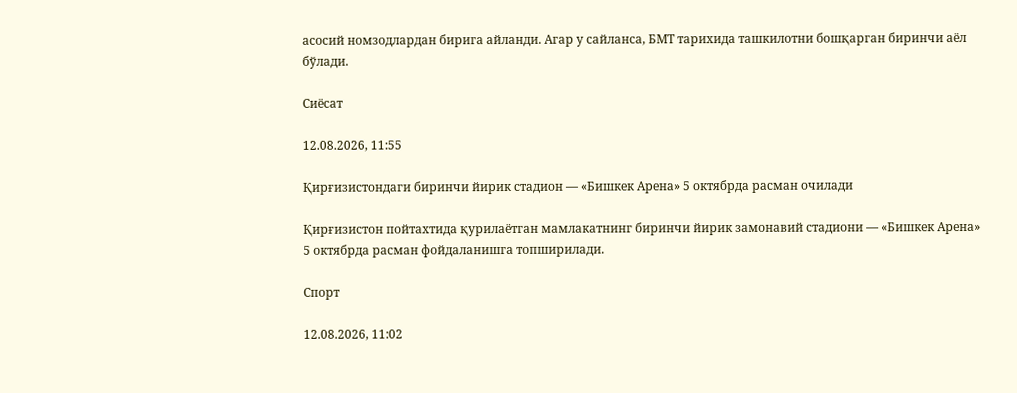асосий номзодлардан бирига айланди. Агар у сайланса, БМТ тарихида ташкилотни бошқарган биринчи аёл бўлади.

Сиёсат

12.08.2026, 11:55

Қирғизистондаги биринчи йирик стадион — «Бишкек Арена» 5 октябрда расман очилади

Қирғизистон пойтахтида қурилаётган мамлакатнинг биринчи йирик замонавий стадиони — «Бишкек Арена» 5 октябрда расман фойдаланишга топширилади.

Спорт

12.08.2026, 11:02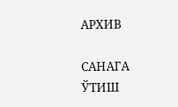АРХИВ

САНАГА ЎТИШ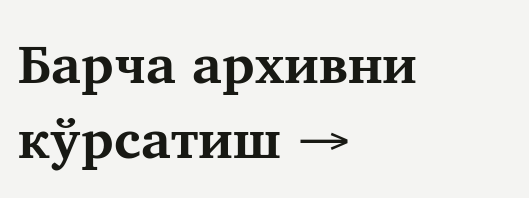Барча архивни кўрсатиш →